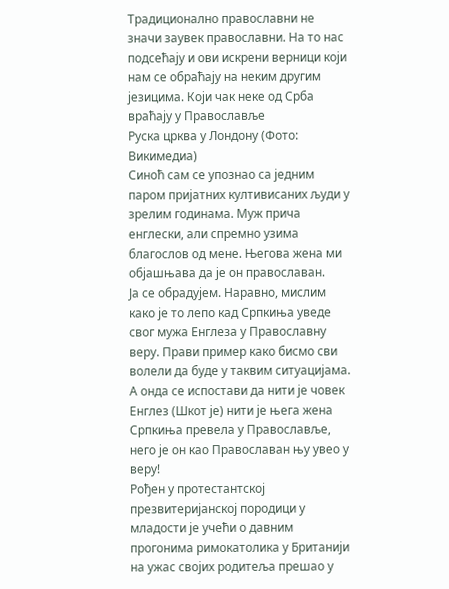Традиционално православни не значи заувек православни. На то нас подсећају и ови искрени верници који нам се обраћају на неким другим језицима. Који чак неке од Срба враћају у Православље
Руска црква у Лондону (Фото: Викимедиа)
Синоћ сам се упознао са једним паром пријатних култивисаних људи у зрелим годинама. Муж прича енглески, али спремно узима благослов од мене. Његова жена ми објашњава да је он православан.
Ја се обрадујем. Наравно, мислим како је то лепо кад Српкиња уведе свог мужа Енглеза у Православну веру. Прави пример како бисмо сви волели да буде у таквим ситуацијама.
А онда се испостави да нити је човек Енглез (Шкот је) нити је њега жена Српкиња превела у Православље, него је он као Православан њу увео у веру!
Рођен у протестантској презвитеријанској породици у младости је учећи о давним прогонима римокатолика у Британији на ужас својих родитеља прешао у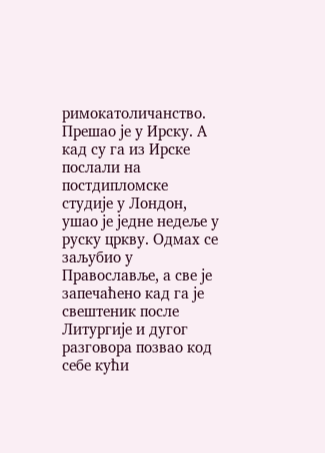римокатоличанство. Прешао је у Ирску. А кад су га из Ирске послали на постдипломске студије у Лондон, ушао је једне недеље у руску цркву. Одмах се заљубио у Православље, а све је запечаћено кад га је свештеник после Литургије и дугог разговора позвао код себе кући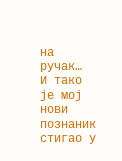на ручак…
И тако је мој нови познаник стигао у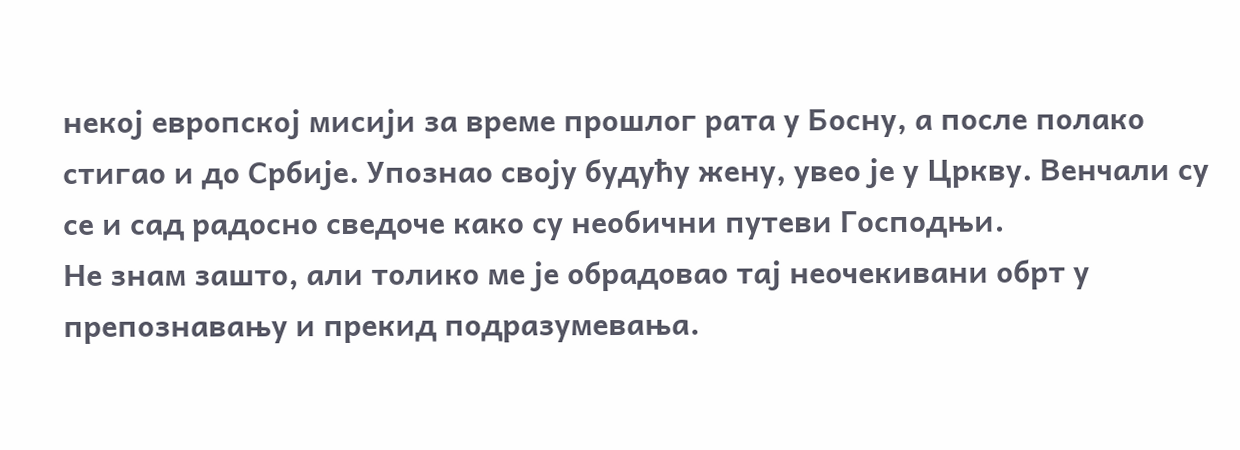некој европској мисији за време прошлог рата у Босну, а после полако стигао и до Србије. Упознао своју будућу жену, увео је у Цркву. Венчали су се и сад радосно сведоче како су необични путеви Господњи.
Не знам зашто, али толико ме је обрадовао тај неочекивани обрт у препознавању и прекид подразумевања.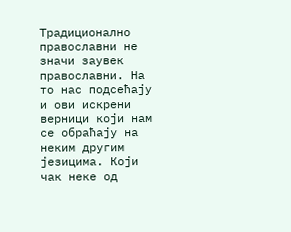Традиционално православни не значи заувек православни. На то нас подсећају и ови искрени верници који нам се обраћају на неким другим језицима. Који чак неке од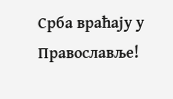Срба враћају у Православље!